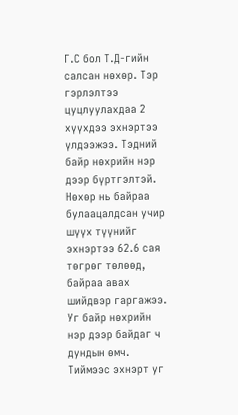Г.С бол Т.Д-гийн салсан нөхөр. Тэр гэрлэлтээ цуцлуулахдаа 2 хүүхдээ эхнэртээ үлдээжээ. Тэдний байр нөхрийн нэр дээр бүртгэлтэй. Нөхөр нь байраа булаацалдсан учир шүүх түүнийг эхнэртээ 62.6 сая төгрөг төлөөд, байраа авах шийдвэр гаргажээ.
Уг байр нөхрийн нэр дээр байдаг ч дундын өмч. Тиймээс эхнэрт уг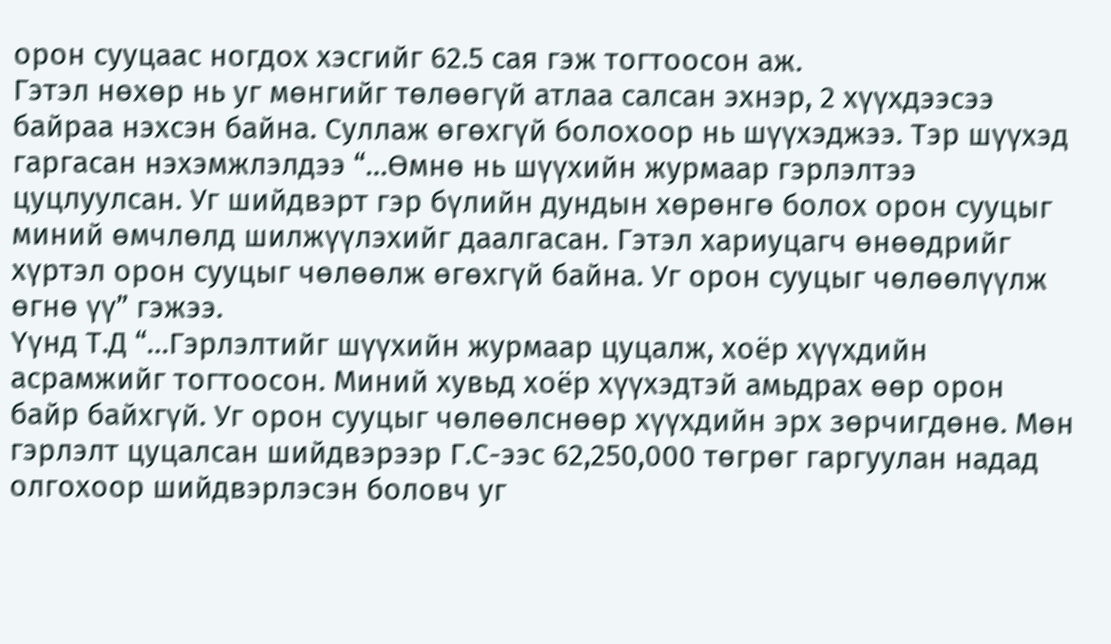орон сууцаас ногдох хэсгийг 62.5 сая гэж тогтоосон аж.
Гэтэл нөхөр нь уг мөнгийг төлөөгүй атлаа салсан эхнэр, 2 хүүхдээсээ байраа нэхсэн байна. Суллаж өгөхгүй болохоор нь шүүхэджээ. Тэр шүүхэд гаргасан нэхэмжлэлдээ “…Өмнө нь шүүхийн журмаар гэрлэлтээ цуцлуулсан. Уг шийдвэрт гэр бүлийн дундын хөрөнгө болох орон сууцыг миний өмчлөлд шилжүүлэхийг даалгасан. Гэтэл хариуцагч өнөөдрийг хүртэл орон сууцыг чөлөөлж өгөхгүй байна. Уг орон сууцыг чөлөөлүүлж өгнө үү” гэжээ.
Үүнд Т.Д “…Гэрлэлтийг шүүхийн журмаар цуцалж, хоёр хүүхдийн асрамжийг тогтоосон. Миний хувьд хоёр хүүхэдтэй амьдрах өөр орон байр байхгүй. Уг орон сууцыг чөлөөлснөөр хүүхдийн эрх зөрчигдөнө. Мөн гэрлэлт цуцалсан шийдвэрээр Г.С-ээс 62,250,000 төгрөг гаргуулан надад олгохоор шийдвэрлэсэн боловч уг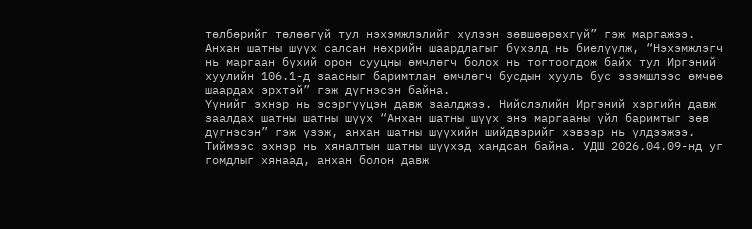төлбөрийг төлөөгүй тул нэхэмжлэлийг хүлээн зөвшөөрөхгүй” гэж маргажээ.
Анхан шатны шүүх салсан нөхрийн шаардлагыг бүхэлд нь биелүүлж, “Нэхэмжлэгч нь маргаан бүхий орон сууцны өмчлөгч болох нь тогтоогдож байх тул Иргэний хуулийн 106.1-д заасныг баримтлан өмчлөгч бусдын хууль бус эзэмшлээс өмчөө шаардах эрхтэй” гэж дүгнэсэн байна.
Үүнийг эхнэр нь эсэргүүцэн давж заалджээ. Нийслэлийн Иргэний хэргийн давж заалдах шатны шатны шүүх “Анхан шатны шүүх энэ маргааны үйл баримтыг зөв дүгнэсэн” гэж үзэж, анхан шатны шүүхийн шийдвэрийг хэвээр нь үлдээжээ.
Тиймээс эхнэр нь хяналтын шатны шүүхэд хандсан байна. УДШ 2026.04.09-нд уг гомдлыг хянаад, анхан болон давж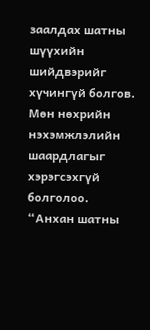заалдах шатны шүүхийн шийдвэрийг хүчингүй болгов. Мөн нөхрийн нэхэмжлэлийн шаардлагыг хэрэгсэхгүй болголоо.
“Анхан шатны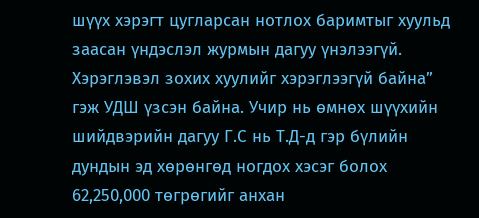шүүх хэрэгт цугларсан нотлох баримтыг хуульд заасан үндэслэл журмын дагуу үнэлээгүй. Хэрэглэвэл зохих хуулийг хэрэглээгүй байна” гэж УДШ үзсэн байна. Учир нь өмнөх шүүхийн шийдвэрийн дагуу Г.С нь Т.Д-д гэр бүлийн дундын эд хөрөнгөд ногдох хэсэг болох 62,250,000 төгрөгийг анхан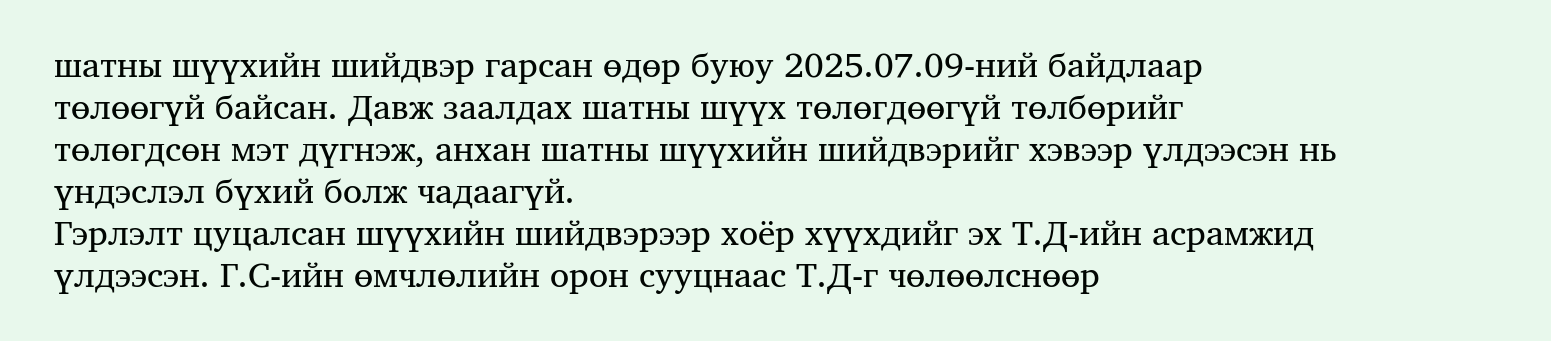шатны шүүхийн шийдвэр гарсан өдөр буюу 2025.07.09-ний байдлаар төлөөгүй байсан. Давж заалдах шатны шүүх төлөгдөөгүй төлбөрийг төлөгдсөн мэт дүгнэж, анхан шатны шүүхийн шийдвэрийг хэвээр үлдээсэн нь үндэслэл бүхий болж чадаагүй.
Гэрлэлт цуцалсан шүүхийн шийдвэрээр хоёр хүүхдийг эх Т.Д-ийн асрамжид үлдээсэн. Г.С-ийн өмчлөлийн орон сууцнаас Т.Д-г чөлөөлснөөр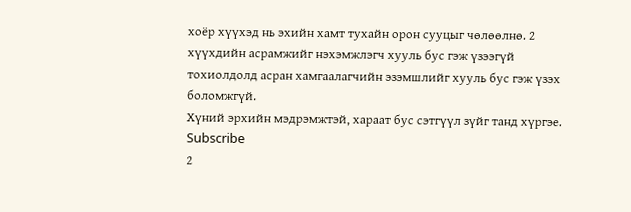хоёр хүүхэд нь эхийн хамт тухайн орон сууцыг чөлөөлнө. 2 хүүхдийн асрамжийг нэхэмжлэгч хууль бус гэж үзээгүй тохиолдолд асран хамгаалагчийн эзэмшлийг хууль бус гэж үзэх боломжгүй.
Хүний эрхийн мэдрэмжтэй, хараат бус сэтгүүл зүйг танд хүргэе.
Subscribe
2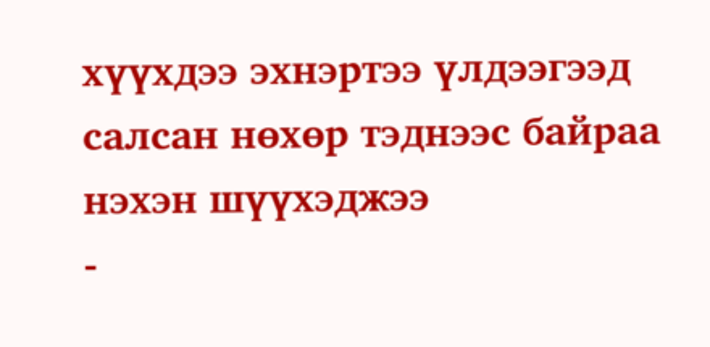хүүхдээ эхнэртээ үлдээгээд салсан нөхөр тэднээс байраа нэхэн шүүхэджээ
-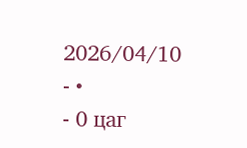2026/04/10
- •
- 0 цаг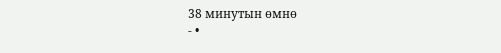38 минутын өмнө
- •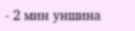- 2 мин уншина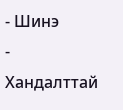- Шинэ
- Хандалттай